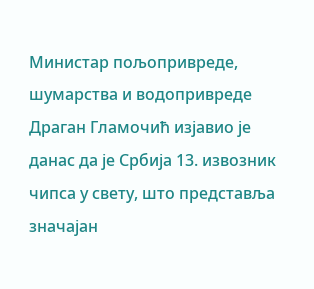Министар пољопривреде, шумарства и водопривреде Драган Гламочић изјавио је данас да је Србија 13. извозник чипса у свету, што представља значајан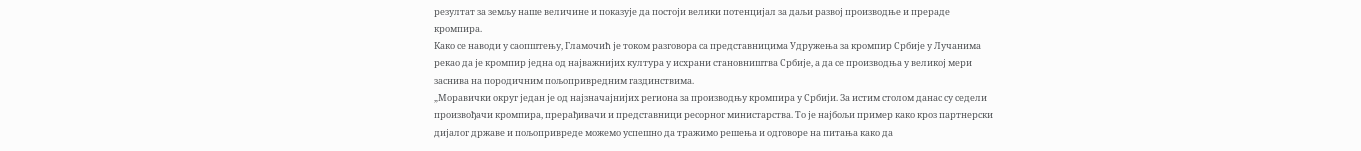резултат за земљу наше величине и показује да постоји велики потенцијал за даљи развој производње и прераде кромпира.
Како се наводи у саопштењу, Гламочић је током разговора са представницима Удружења за кромпир Србије у Лучанима рекао да је кромпир једна од најважнијих култура у исхрани становништва Србије, а да се производња у великој мери заснива на породичним пољопривредним газдинствима.
„Моравички округ један је од најзначајнијих региона за производњу кромпира у Србији. За истим столом данас су седели произвођачи кромпира, прерађивачи и представници ресорног министарства. То је најбољи пример како кроз партнерски дијалог државе и пољопривреде можемо успешно да тражимо решења и одговоре на питања како да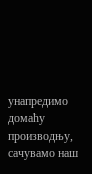унапредимо домаћу производњу, сачувамо наш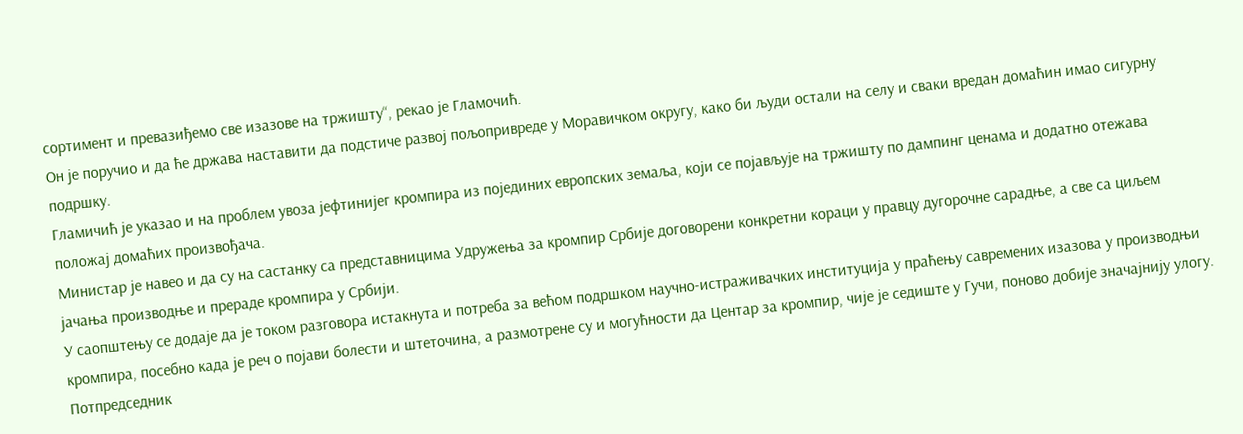сортимент и превазиђемо све изазове на тржишту“, рекао је Гламочић.
Он је поручио и да ће држава наставити да подстиче развој пољопривреде у Моравичком округу, како би људи остали на селу и сваки вредан домаћин имао сигурну подршку.
Гламичић је указао и на проблем увоза јефтинијег кромпира из појединих европских земаља, који се појављује на тржишту по дампинг ценама и додатно отежава положај домаћих произвођача.
Министар је навео и да су на састанку са представницима Удружења за кромпир Србије договорени конкретни кораци у правцу дугорочне сарадње, а све са циљем јачања производње и прераде кромпира у Србији.
У саопштењу се додаје да је током разговора истакнута и потреба за већом подршком научно-истраживачких институција у праћењу савремених изазова у производњи кромпира, посебно када је реч о појави болести и штеточина, а размотрене су и могућности да Центар за кромпир, чије је седиште у Гучи, поново добије значајнију улогу.
Потпредседник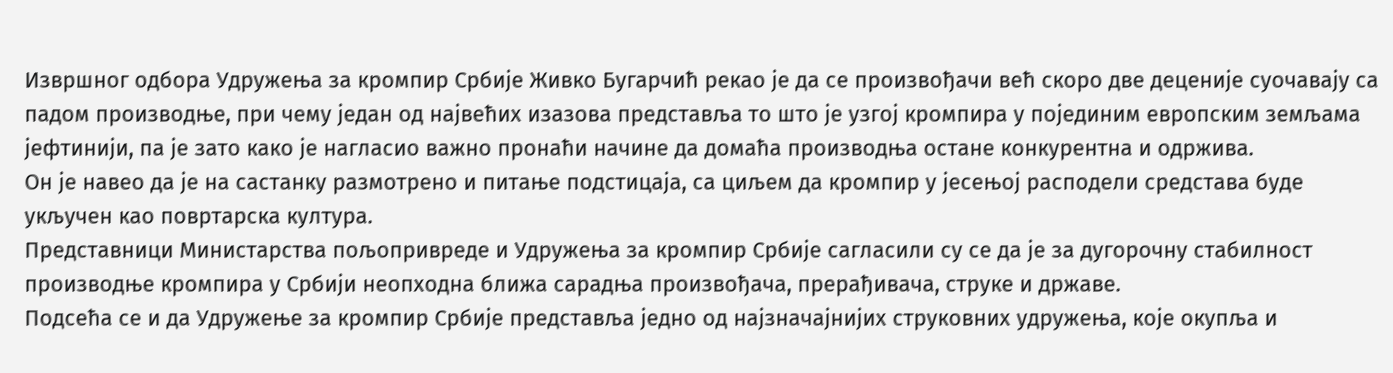Извршног одбора Удружења за кромпир Србије Живко Бугарчић рекао је да се произвођачи већ скоро две деценије суочавају са падом производње, при чему један од највећих изазова представља то што је узгој кромпира у појединим европским земљама јефтинији, па је зато како је нагласио важно пронаћи начине да домаћа производња остане конкурентна и одржива.
Он је навео да је на састанку размотрено и питање подстицаја, са циљем да кромпир у јесењој расподели средстава буде укључен као повртарска култура.
Представници Министарства пољопривреде и Удружења за кромпир Србије сагласили су се да је за дугорочну стабилност производње кромпира у Србији неопходна ближа сарадња произвођача, прерађивача, струке и државе.
Подсећа се и да Удружење за кромпир Србије представља једно од најзначајнијих струковних удружења, које окупља и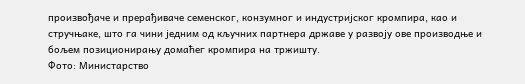произвођаче и прерађиваче семенског, конзумног и индустријског кромпира, као и стручњаке, што га чини једним од кључних партнера државе у развоју ове производње и бољем позиционирању домаћег кромпира на тржишту.
Фото: Министарство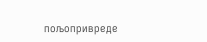пољопривреде